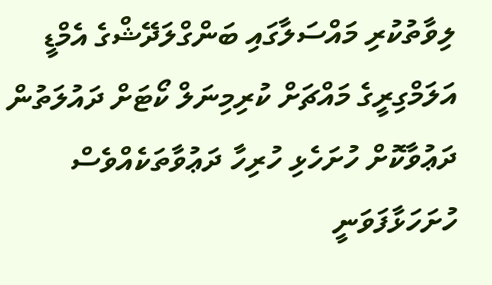ލިވާތުކުރި މައްސަލާގައި ބަންގްލަދޭޝްގެ އެމްޑީ އަލަމްގިރީގެ މައްޗަށް ކުރިމިނަލް ކޯޓަށް ދައުލަތުން ދަޢުވާކޮށް ހުށަހެޅި ހުރިހާ ދަޢުވާތަކެއްވެސް ހުށަހަޅާފަވަނީ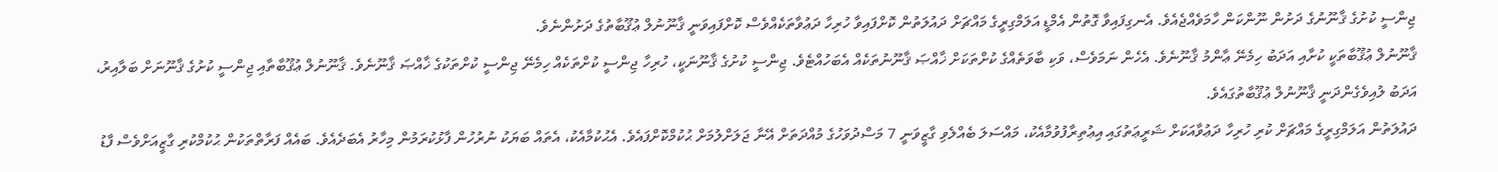ޖިންސީ ކުށުގެ ޤާނޫނުގެ ދަށުން ނޫންކަން ހާމަވެއްޖެއެވެ. އެނގިފައިވާ ގޮތުން އެމްޑީ އަލަމްގިރީގެ މައްޗަށް ދައުލަތުން ކޮށްފައިވާ ހުރިހާ ދަޢުވާތަކެއްވެސް ކޮށްފައިވަނީ ޤާނޫނުލް ޢުޤޫބާތުގެ ދަށުންނެވެ.
ޤާނޫނުލް ޢުޤޫބާތަކީ ކުށާއި އަދަބު ހިމެނޭ ޢާންމު ޤާނޫނެވެ. އެހެން ނަމަވެސް، ވަކި ބާވަތެއްގެ ކުށްތަކަށް ޚާއްޞަ ޤާނޫނުތަކެއް އެބަހުއްޓެވެ. ޖިންސީ ކުށުގެ ޤާނޫނަކީ، ހުރިހާ ޖިންސީ ކުށްތަކެއް ހިމެނޭ ޖިންސީ ކުށްތަކުގެ ޚާއްޞަ ޤާނޫނެވެ. ޤާނޫނުލް ޢުޤޫބާތާއި ޖިންސީ ކުށުގެ ޤާނޫނަށް ބަލާއިރު، އަދަބު ލުއިވެގެންދަނީ ޤާނޫނުލް ޢުޤޫބާތުގައެވެ.
ދައުލަތުން އަލަމްގިރީގެ މައްޗަށް ކުރި ހުރިހާ ދަޢުވާއަކަށް ޝަރީޢަތުގައި އިޢުތިރާފުވުމާއެކު، މައްސަލަ ބެއްލެވި ގާޒީވަނީ 7 މަސްދުވަހުގެ މުއްދަތަށް އޭނާ ޖަލަށްލުމަށް ޙުކުމްކޮށްފައެވެ. އެޙުކުމާއެކު، އެތައް ބަޔަކު ނުރުހުން ފާޅުކުރަމުން މިހާރު އެބަދެއެވެ. ބައެއް ފަރާތްތަކުން ޙުކުމްކުރި ގާޒީއަށްވެސް ފާޑު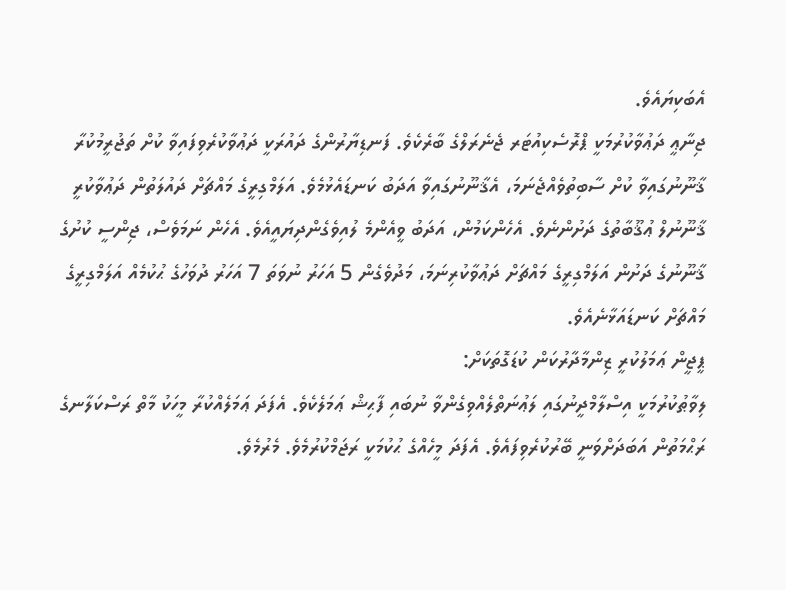އެބަކިޔައެވެ.
ޖިނާޢީ ދަޢުވާކުރުމަކީ ޕްރޮސެކިއުޓަރ ޖެނެރަލްގެ ބާރެކެވެ. ފަނޑިޔާރުންގެ ދައުރަކީ ދަޢުވާކުރެވިފައިވާ ކުށް ތަޖުރީމުކުރާ ޤާނޫނުގައިވާ ކުށް ސާބިތުވެއްޖެނަމަ، އެޤާނޫނުގައިވާ އަދަބު ކަނޑައެޅުމެވެ. އަލަމްގިރީގެ މައްޗަށް ދައުލަތުން ދަޢުވާކުރީ ޤާނޫނުލް ޢުޤޫބާތުގެ ދަށުންނެވެ. އެހެންކަމުން، އަދަބު ވީއެންމެ ލުއިވެގެންދިޔައީއެވެ. އެހެން ނަމަވެސް، ޖިންސީ ކުށުގެ ޤާނޫނުގެ ދަށުން އަލަމްގިރީގެ މައްޗަށް ދަޢުވާކުރިނަމަ، މަދުވެގެން 5 އަހަރު ނުވަތަ 7 އަހަރު ދުވަހުގެ ޙުކުމެއް އަލަމްގިރީގެ މައްޗަށް ކަނޑައަޅާނެއެވެ.
ޕީޖީން ޢަމަލުކުރީ ޒިންމާދާރުކަން ކުޑަގޮތަކަށް:
ލިވާޠުކުރުމަކީ އިސްލާމްދީނުގައި ލަޢުނަތްލެއްވިގެންވާ ނުބައި ފާޙިޝް ޢަމަލެކެވެ. އެފަދަ ޢަމަލެއްކުރާ މީހަކު މާތް ރަސްކަލާނގެ ރަޙްމަތުން އަބަދަށްވަނީ ބޭރުކުރެވިފައެވެ. އެފަދަ މީހެއްގެ ޙުކުމަކީ ރަޖަމްކުރުމެވެ. މެރުމެވެ.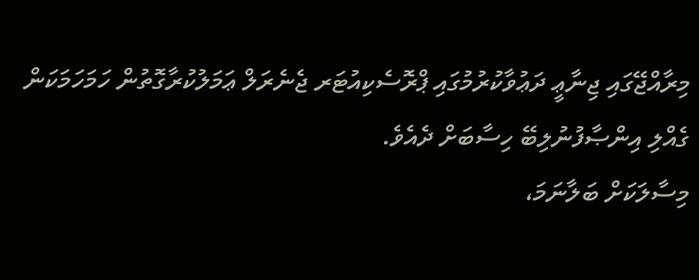މިރާއްޖޭގައި ޖިނާޢީ ދަޢުވާކުރުމުގައި ޕްރޮސެކިއުޓަރ ޖެނެރަލް ޢަމަލުކުރާގޮތުން ހަމަހަމަކަން ގެއްލި އިންޞާފުނުލިބޭ ހިސާބަށް ދެއެވެ.
މިސާލަކަށް ބަލާނަމަ،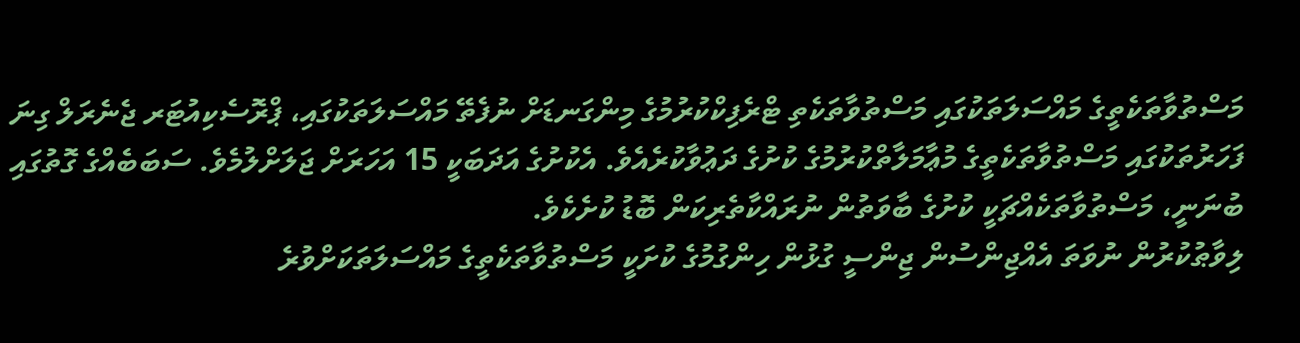މަސްތުވާތަކެތީގެ މައްސަލަތަކުގައި މަސްތުވާތަކެތި ޓްރެފިކްކުރުމުގެ މިންގަނޑަށް ނުފެތޭ މައްސަލަތަކުގައި، ޕްރޮސެކިއުޓަރ ޖެނެރަލް ގިނަ ފަހަރުތަކުގައި މަސްތުވާތަކެތީގެ މުޢާމަލާތްކުރުމުގެ ކުށުގެ ދަޢުވާކުރެއެވެ. އެކުށުގެ އަދަބަކީ 15 އަހަރަށް ޖަލަށްލުމެވެ. ސަބަބެއްގެ ގޮތުގައި ބުނަނީ، މަސްތުވާތަކެއްޗަކީ ކުށުގެ ބާވަތުން ނުރައްކާތެރިކަން ބޮޑު ކުށެކެވެ.
ލިވާޠުކުރުން ނުވަތަ އެއްޖިންސުން ޖިންސީ ގުޅުން ހިންގުމުގެ ކުށަކީ މަސްތުވާތަކެތީގެ މައްސަލަތަކަށްވުރެ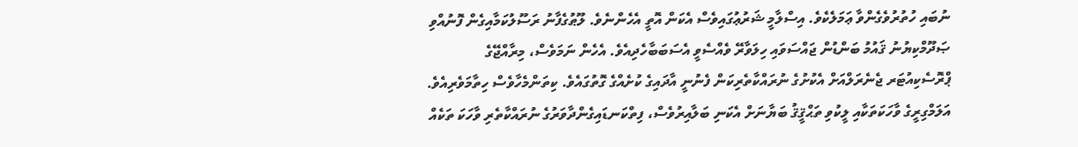ނުބައި ހުތުރުވެގެންވާ ޢަމަލެކެވެ. އިސްލާމީ ޝަރުޢުގައިވެސް އެކަން އޮތީ އެހެންނެވެ. ލޫޠުގެފާނު ރަސޫލުކަމާއިގެން ފޮނުއްވި ޞަދޫމްކިޔުނު ޤައުމު ބަންޑުން ޖައްސަވައި ހިލަވާރޭ ވެއްސެވީ އެސަބަބާހެދިއެވެ. އެހެން ނަމަވެސް، މިރާއްޖޭގެ ޕްރޮސެކިއުޓަރ ޖެނެރަލްއަށް އެކުށުގެ ނުރައްކާތެރިކަން ފެނުނީ އާދައިގެ ކުށެއްގެ ގޮތުގައެވެ. ކިތަންމެހާވެސް ހިތާމަވެރިއެވެ.
އަލަމްގިރީގެ ވާހަކަތަކާއި ލީކުވި ތަޙްޤީޤު ބަޔާނަށް އެކަނި ބަލާއިރުވެސް، ފިތްކަނޑައިގެންދާވަރުގެ ނުރައްކާތެރި ވާހަކަ ތަކެއް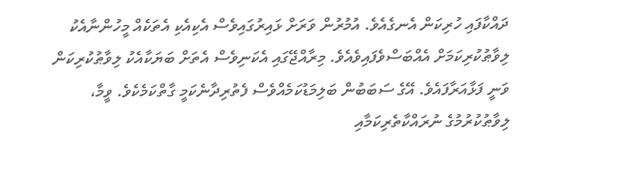ދައްކާފައި ހުރިކަން އެނގެއެވެ. އުމުރުން ވަރަށް ޅައިރުގައިވެސް އެކިއެކި އެތަކެއް މީހުންނާއެކު ލިވާޠުކުރިކަމަށް އެއްބަސްވެފައިވެއެވެ. މިރާއްޖޭގައި އެކަނިވެސް އެތަށް ބަޔަކާއެކު ލިވާޠުކުރިކަން ވަނީ ފަޅާއަރާފައެވެ. އޭގެ ސަބަބުން ބަލިމަޑުކަމެއްވެސް ފެތުރިދާނެކަމީ ގާތްކަމެކެވެ. ވީމާ، ލިވާޠުކުރުމުގެ ނުރައްކާތެރިކަމާއި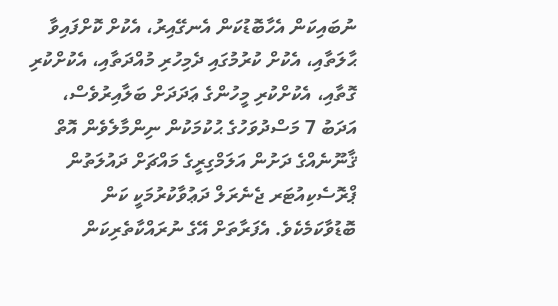ނުބައިކަން އެހާބޮޑުކަން އެނގޭއިރު، އެކުށް ކޮށްފައިވާ ޙާލަތާއި، އެކުށް ކުރުމުގައި ދެމިހުރި މުއްދަތާއި، އެކުށްކުރި ގޮތާއި، އެކުށްކުރި މީހުންގެ ޢަދަދަށް ބަލާއިރުވެސް، އަދަބު 7 މަސްދުވަހުގެ ޙުކުމަކުން ނިންމާލެވެން އޮތް ޤާނޫނެއްގެ ދަށުން އަލަމްގިރީގެ މައްޗަށް ދައުލަތުން ޕްރޮސެކިއުޓަރ ޖެނެރަލް ދަޢުވާކުރުމަކީ ކަން ބޮޑުވާކަމެކެވެ. އެފަރާތަށް އޭގެ ނުރައްކާތެރިކަން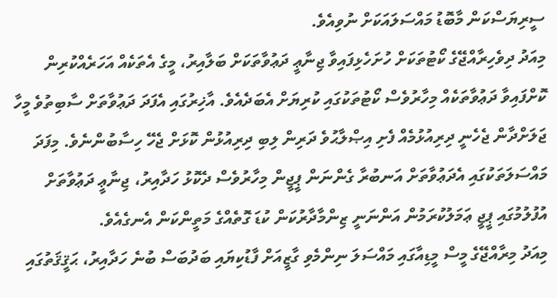ސީރިޔަސްކަން މާބޮޑު މައްސަލައަކަށް ނުވިއެވެ.
މިއަދު ދިވެހިރާއްޖޭގެ ކޯޓުތަކަށް ހުށަހެޅިފައިވާ ޖިނާޢީ ދަޢުވާތަކަށް ބަލާއިރު، މީގެ އެތަކެއް އަހަރެއްކުރިން ކޮށްފައިވާ ދަޢުވާތަކެއް މިހާރުވެސް ކޯޓުތަކުގައި ކުރިޔަށް އެބަދެއެވެ. އާޚިރުގައި އެފަދަ ދަޢުވާތަށް ސާބިތުވެ މީހާ ޖަލަށްދާން ޖެހެނީ ދިރިއުޅުމެއް ފެށި އިޞްލާޙުވެ ދަރިން ލިބި ދިރިއުޅުން ކޮޅަށް ޖެހޭ ހިސާބުންނެވެ. މިފަދަ މައްސަލަތަކުގައި އެދަޢުވާތަށް އަނބުރާ ގެންނަން ޕީޖީން މިހާރުވެސް ދެކޮޅު ހަދާއިރު، ޖިނާޢީ ދަޢުވާތަށް އުފުލުމުގައި ޕީޖީ ޢަމަލުކުރަމުން އަންނަނީ ޒިންމާދާރުކަން ކުޑަ ގޮތެއްގެ މަތީންކަން އެނގެއެވެ.
މިއަދު މިރާއްޖޭގެ މީސް މީޑިއާގައި މައްސަލަ ނިންމެވި ގާޒީއަށް ފާޑުކިޔައި ބަދުބަސް ބުނެ ހަދާއިރު، ޙަޤީޤަތުގައި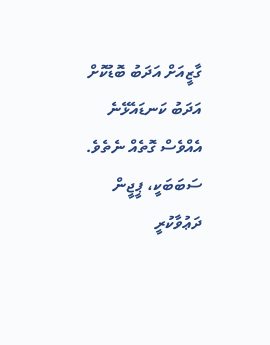ގާޒީއަށް އަދަބު ބޮޑުކޮށް އަދަބު ކަނޑައެޅޭނެ އެއްވެސް ގޮތެއް ނެތެވެ. ސަބަބަކީ، ޕީޖީން ދަޢުވާކުރީ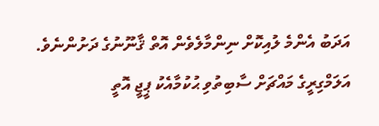އަދަބު އެންމެ ލުއިކޮށް ނިންމާލެވެން އޮތް ޤާނޫނުގެ ދަށުންނެވެ. އަލަމްގިރީގެ މައްޗަށް ސާބިތުވި ޙުކުމާއެކު ޕީޖީ އޮތީ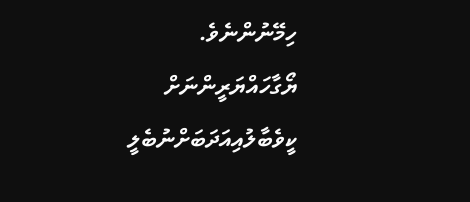ހިމޭނުންނެވެ.
ޔޯގާހައްޔަރީންނަށް ކީވެބާލުއިއަދަބަށްނުބެލީ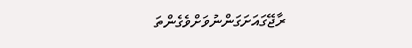ރާޖޭގައަށަގަންނުވަށްވެގެންތަ